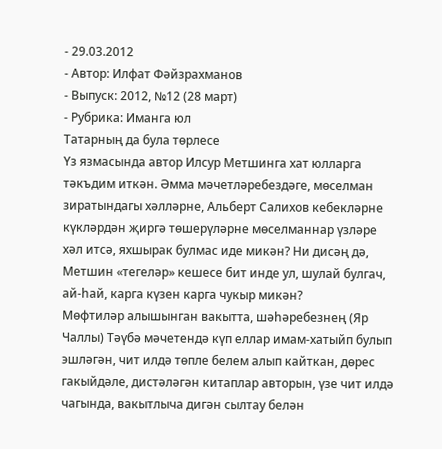- 29.03.2012
- Автор: Илфат Фәйзрахманов
- Выпуск: 2012, №12 (28 март)
- Рубрика: Иманга юл
Татарның да була төрлесе
Үз язмасында автор Илсур Метшинга хат юлларга тәкъдим иткән. Әмма мәчетләребездәге, мөселман зиратындагы хәлләрне, Альберт Салихов кебекләрне күкләрдән җиргә төшерүләрне мөселманнар үзләре хәл итсә, яхшырак булмас иде микән? Ни дисәң дә, Метшин «тегеләр» кешесе бит инде ул, шулай булгач, ай-һай, карга күзен карга чукыр микән?
Мөфтиләр алышынган вакытта, шәһәребезнең (Яр Чаллы) Тәүбә мәчетендә күп еллар имам-хатыйп булып эшләгән, чит илдә төпле белем алып кайткан, дөрес гакыйдәле, дистәләгән китаплар авторын, үзе чит илдә чагында, вакытлыча дигән сылтау белән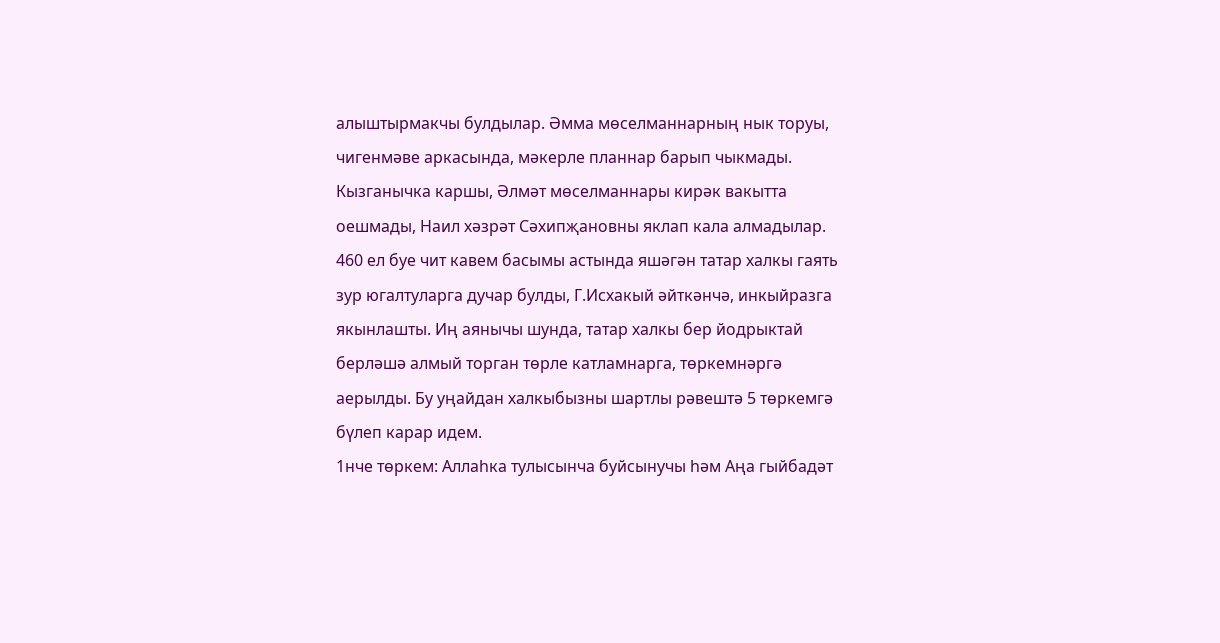алыштырмакчы булдылар. Әмма мөселманнарның нык торуы, чигенмәве аркасында, мәкерле планнар барып чыкмады. Кызганычка каршы, Әлмәт мөселманнары кирәк вакытта оешмады, Наил хәзрәт Сәхипҗановны яклап кала алмадылар.
460 ел буе чит кавем басымы астында яшәгән татар халкы гаять зур югалтуларга дучар булды, Г.Исхакый әйткәнчә, инкыйразга якынлашты. Иң аянычы шунда, татар халкы бер йодрыктай берләшә алмый торган төрле катламнарга, төркемнәргә аерылды. Бу уңайдан халкыбызны шартлы рәвештә 5 төркемгә бүлеп карар идем.
1нче төркем: Аллаһка тулысынча буйсынучы һәм Аңа гыйбадәт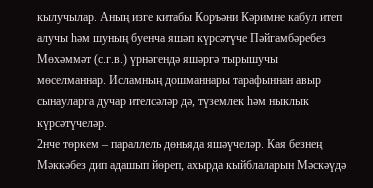кылучылар. Аның изге китабы Коръәни Кәримне кабул итеп алучы һәм шуның буенча яшәп күрсәтүче Пәйгамбәребез Мөхәммәт (с.г.в.) үрнәгендә яшәргә тырышучы мөселманнар. Исламның дошманнары тарафыннан авыр сынауларга дучар ителсәләр дә, түземлек һәм ныклык күрсәтүчеләр.
2нче төркем – параллель дөньяда яшәүчеләр. Кая безнең Мәккәбез дип адашып йөреп, ахырда кыйблаларын Мәскәүдә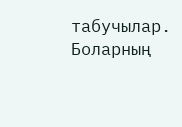табучылар. Боларның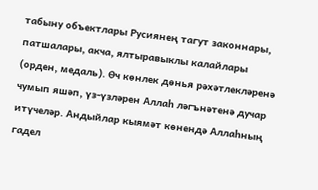табыну объектлары Русиянең тагут законнары, патшалары, акча, ялтыравыклы калайлары (орден, медаль). Өч көнлек дөнья рәхәтлекләренә чумып яшәп, үз-үзләрен Аллаһ ләгънәтенә дучар итүчеләр. Андыйлар кыямәт көнендә Аллаһның гадел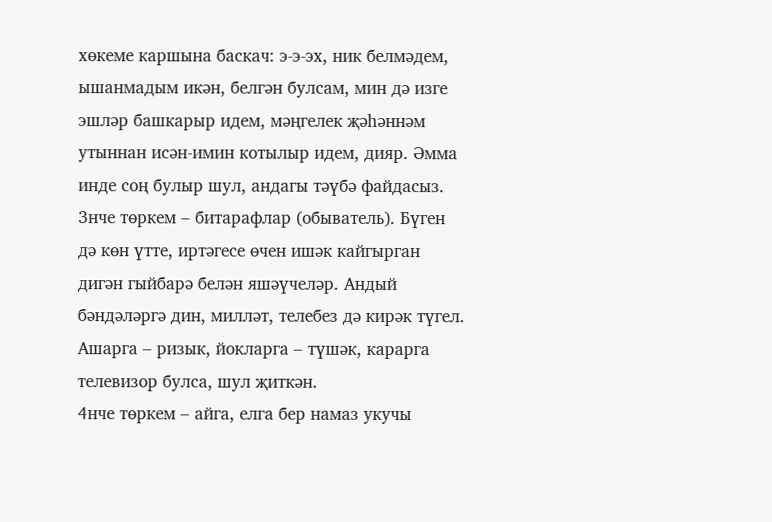хөкеме каршына баскач: э-э-эх, ник белмәдем, ышанмадым икән, белгән булсам, мин дә изге эшләр башкарыр идем, мәңгелек җәһәннәм утыннан исән-имин котылыр идем, дияр. Әмма инде соң булыр шул, андагы тәүбә файдасыз.
3нче төркем – битарафлар (обыватель). Бүген дә көн үтте, иртәгесе өчен ишәк кайгырган дигән гыйбарә белән яшәүчеләр. Андый бәндәләргә дин, милләт, телебез дә кирәк түгел. Ашарга – ризык, йокларга – түшәк, карарга телевизор булса, шул җиткән.
4нче төркем – айга, елга бер намаз укучы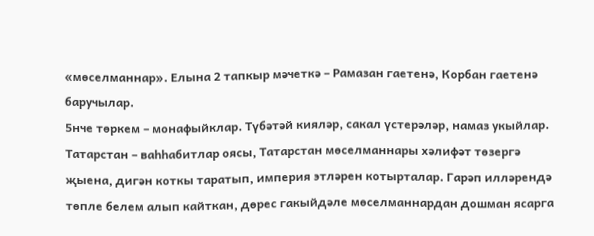«мөселманнар». Елына 2 тапкыр мәчеткә – Рамазан гаетенә, Корбан гаетенә баручылар.
5нче төркем – монафыйклар. Түбәтәй кияләр, сакал үстерәләр, намаз укыйлар. Татарстан – ваһһабитлар оясы, Татарстан мөселманнары хәлифәт төзергә җыена, дигән коткы таратып, империя этләрен котырталар. Гарәп илләрендә төпле белем алып кайткан, дөрес гакыйдәле мөселманнардан дошман ясарга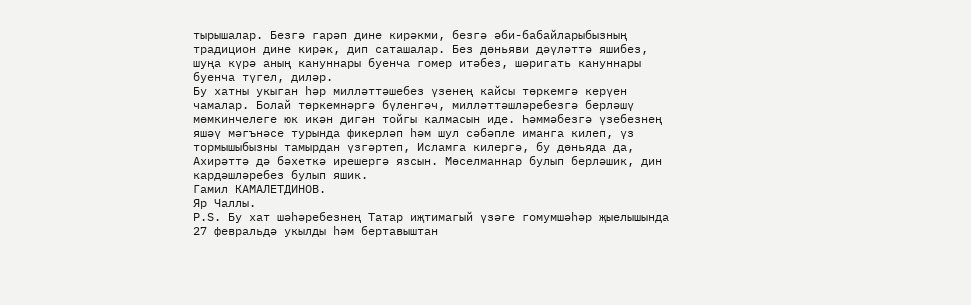тырышалар. Безгә гарәп дине кирәкми, безгә әби-бабайларыбызның традицион дине кирәк, дип саташалар. Без дөньяви дәүләттә яшибез, шуңа күрә аның кануннары буенча гомер итәбез, шәригать кануннары буенча түгел, диләр.
Бу хатны укыган һәр милләттәшебез үзенең кайсы төркемгә керүен чамалар. Болай төркемнәргә бүленгәч, милләттәшләребезгә берләшү мөмкинчелеге юк икән дигән тойгы калмасын иде. Һәммәбезгә үзебезнең яшәү мәгънәсе турында фикерләп һәм шул сәбәпле иманга килеп, үз тормышыбызны тамырдан үзгәртеп, Исламга килергә, бу дөньяда да, Ахирәттә дә бәхеткә ирешергә язсын. Мөселманнар булып берләшик, дин кардәшләребез булып яшик.
Гамил КАМАЛЕТДИНОВ.
Яр Чаллы.
P.S. Бу хат шәһәребезнең Татар иҗтимагый үзәге гомумшәһәр җыелышында 27 февральдә укылды һәм бертавыштан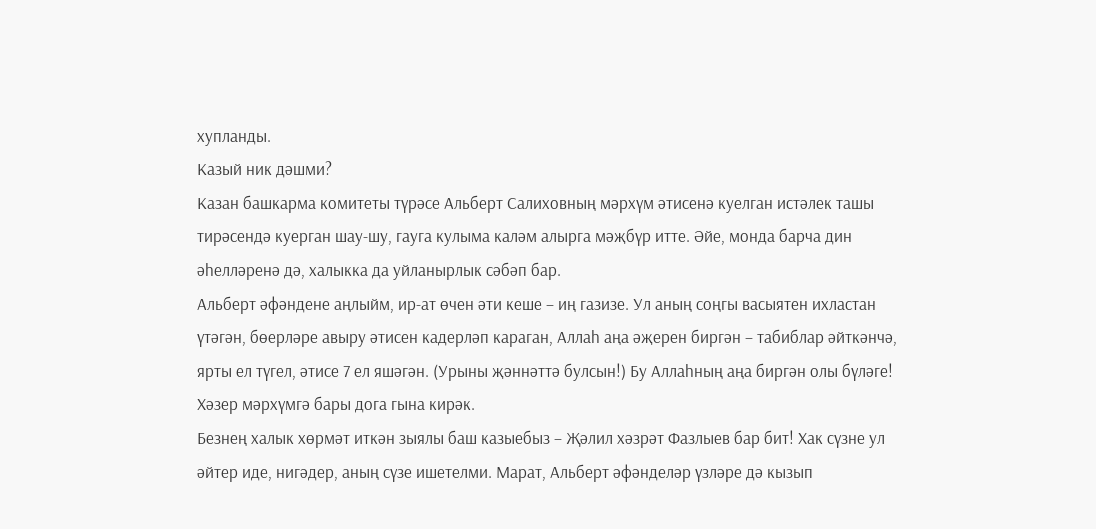хупланды.
Казый ник дәшми?
Казан башкарма комитеты түрәсе Альберт Салиховның мәрхүм әтисенә куелган истәлек ташы тирәсендә куерган шау-шу, гауга кулыма каләм алырга мәҗбүр итте. Әйе, монда барча дин әһелләренә дә, халыкка да уйланырлык сәбәп бар.
Альберт әфәндене аңлыйм, ир-ат өчен әти кеше – иң газизе. Ул аның соңгы васыятен ихластан үтәгән, бөерләре авыру әтисен кадерләп караган, Аллаһ аңа әҗерен биргән – табиблар әйткәнчә, ярты ел түгел, әтисе 7 ел яшәгән. (Урыны җәннәттә булсын!) Бу Аллаһның аңа биргән олы бүләге! Хәзер мәрхүмгә бары дога гына кирәк.
Безнең халык хөрмәт иткән зыялы баш казыебыз – Җәлил хәзрәт Фазлыев бар бит! Хак сүзне ул әйтер иде, нигәдер, аның сүзе ишетелми. Марат, Альберт әфәнделәр үзләре дә кызып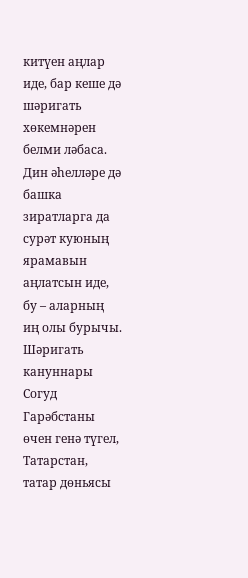китүен аңлар иде, бар кеше дә шәригать хөкемнәрен белми ләбаса. Дин әһелләре дә башка зиратларга да сурәт куюның ярамавын аңлатсын иде, бу – аларның иң олы бурычы. Шәригать кануннары Согуд Гарәбстаны өчен генә түгел, Татарстан, татар дөньясы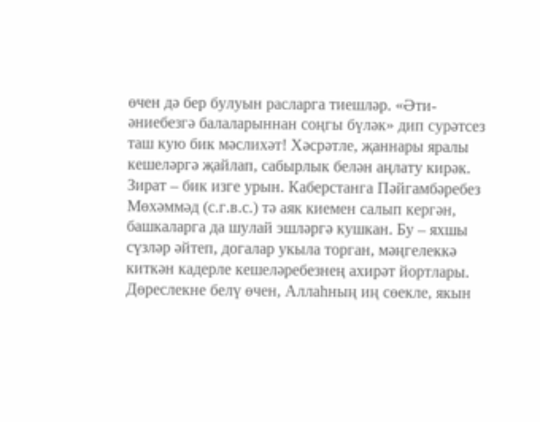өчен дә бер булуын расларга тиешләр. «Әти-әниебезгә балаларыннан соңгы бүләк» дип сурәтсез таш кую бик мәслихәт! Хәсрәтле, җаннары яралы кешеләргә җайлап, сабырлык белән аңлату кирәк.
Зират – бик изге урын. Каберстанга Пәйгамбәребез Мөхәммәд (с.г.в.с.) тә аяк киемен салып кергән, башкаларга да шулай эшләргә кушкан. Бу – яхшы сүзләр әйтеп, догалар укыла торган, мәңгелеккә киткән кадерле кешеләребезнең ахирәт йортлары.
Дөреслекне белү өчен, Аллаһның иң сөекле, якын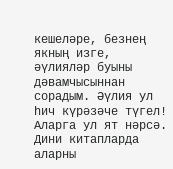кешеләре, безнең якның изге, әүлияләр буыны дәвамчысыннан сорадым. Әүлия ул һич күрәзәче түгел! Аларга ул ят нәрсә. Дини китапларда аларны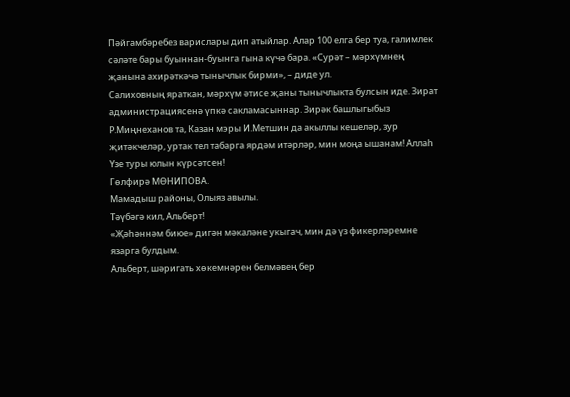Пәйгамбәребез варислары дип атыйлар. Алар 100 елга бер туа, галимлек сәләте бары буыннан-буынга гына күчә бара. «Сурәт – мәрхүмнең җанына ахирәткәчә тынычлык бирми», – диде ул.
Салиховның яраткан, мәрхүм әтисе җаны тынычлыкта булсын иде. Зират администрациясенә үпкә сакламасыннар. Зирәк башлыгыбыз Р.Миңнеханов та, Казан мэры И.Метшин да акыллы кешеләр, зур җитәкчеләр, уртак тел табарга ярдәм итәрләр, мин моңа ышанам! Аллаһ Үзе туры юлын күрсәтсен!
Гөлфирә МӨНИПОВА.
Мамадыш районы, Олыяз авылы.
Тәүбәгә кил, Альберт!
«Җәһәннәм биюе» дигән мәкаләне укыгач, мин дә үз фикерләремне язарга булдым.
Альберт, шәригать хөкемнәрен белмәвең бер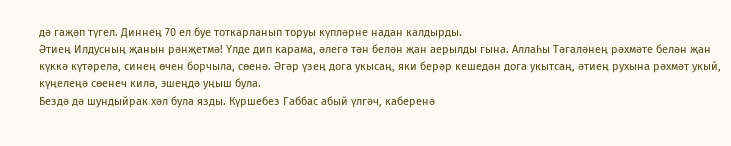дә гаҗәп түгел. Диннең 70 ел буе тоткарланып торуы күпләрне надан калдырды.
Әтиең Илдусның җанын рәнҗетмә! Үлде дип карама, әлегә тән белән җан аерылды гына. Аллаһы Тәгаләнең рәхмәте белән җан күккә күтәрелә, синең өчен борчыла, сөенә. Әгәр үзең дога укысаң, яки берәр кешедән дога укытсаң, әтиең рухына рәхмәт укый, күңелеңә сөенеч килә, эшеңдә уңыш була.
Бездә дә шундыйрак хәл була язды. Күршебез Габбас абый үлгәч, каберенә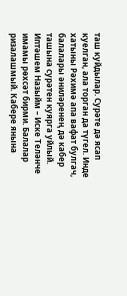таш куйдылар. Сурәте дә ясап куелган, ала торган да түгел. Инде хатыны Рәхимә апа вафат булгач, балалары әниләренең дә кабер ташына сурәтен куярга уйлый. Иптәшем Назыйм – Иске Теләнче имамы рөхсәт бирми. Балалар ризалашмый. Кабере янына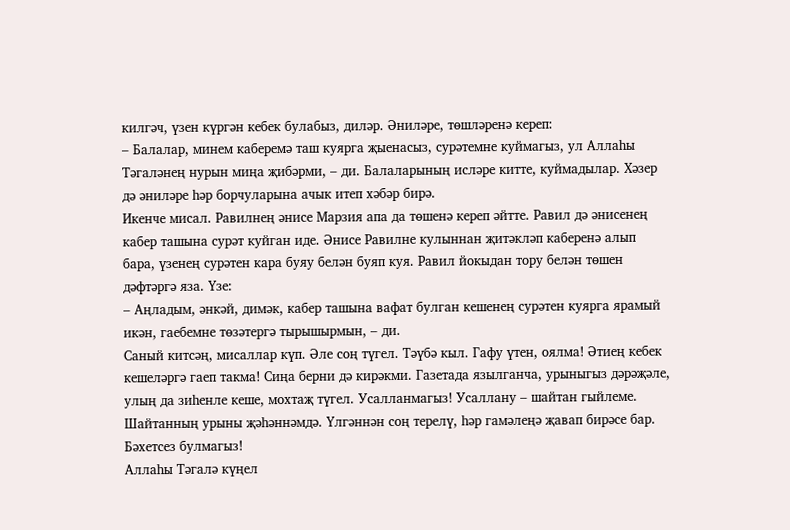килгәч, үзен күргән кебек булабыз, диләр. Әниләре, төшләренә кереп:
– Балалар, минем каберемә таш куярга җыенасыз, сурәтемне куймагыз, ул Аллаһы Тәгаләнең нурын миңа җибәрми, – ди. Балаларының исләре китте, куймадылар. Хәзер дә әниләре һәр борчуларына ачык итеп хәбәр бирә.
Икенче мисал. Равилнең әнисе Марзия апа да төшенә кереп әйтте. Равил дә әнисенең кабер ташына сурәт куйган иде. Әнисе Равилне кулыннан җитәкләп каберенә алып бара, үзенең сурәтен кара буяу белән буяп куя. Равил йокыдан тору белән төшен дәфтәргә яза. Үзе:
– Аңладым, әнкәй, димәк, кабер ташына вафат булган кешенең сурәтен куярга ярамый икән, гаебемне төзәтергә тырышырмын, – ди.
Саный китсәң, мисаллар күп. Әле соң түгел. Тәүбә кыл. Гафу үтен, оялма! Әтиең кебек кешеләргә гаеп такма! Сиңа берни дә кирәкми. Газетада язылганча, урыныгыз дәрәҗәле, улың да зиһенле кеше, мохтаҗ түгел. Усалланмагыз! Усаллану – шайтан гыйлеме. Шайтанның урыны җәһәннәмдә. Үлгәннән соң терелү, һәр гамәлеңә җавап бирәсе бар. Бәхетсез булмагыз!
Аллаһы Тәгалә күңел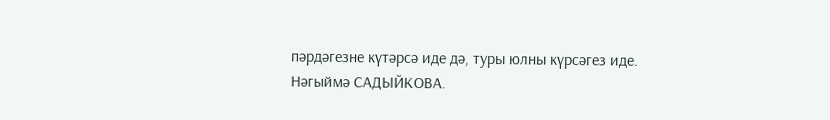пәрдәгезне күтәрсә иде дә, туры юлны күрсәгез иде.
Нәгыймә САДЫЙКОВА.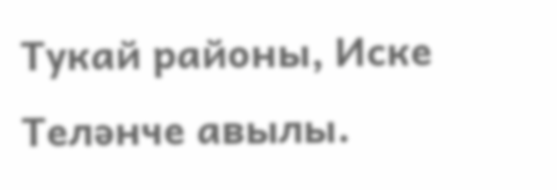Тукай районы, Иске Теләнче авылы.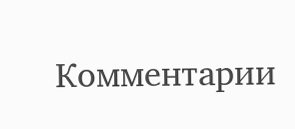Комментарии